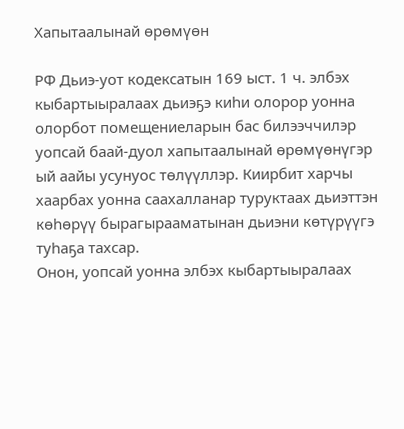Хапытаалынай өрөмүөн

РФ Дьиэ-уот кодексатын 169 ыст. 1 ч. элбэх кыбартыыралаах дьиэҕэ киһи олорор уонна олорбот помещениеларын бас билээччилэр уопсай баай-дуол хапытаалынай өрөмүөнүгэр ый аайы усунуос төлүүллэр. Киирбит харчы хаарбах уонна саахалланар туруктаах дьиэттэн көһөрүү бырагырааматынан дьиэни көтүрүүгэ туһаҕа тахсар.
Онон, уопсай уонна элбэх кыбартыыралаах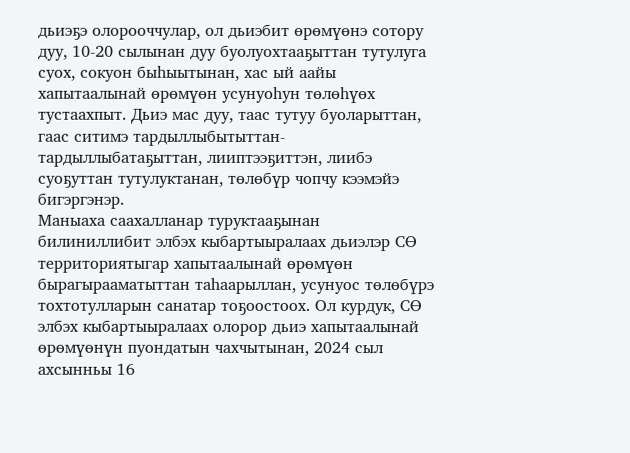дьиэҕэ олорооччулар, ол дьиэбит өрөмүөнэ сотору дуу, 10-20 сылынан дуу буолуохтааҕыттан тутулуга суох, сокуон быһыытынан, хас ый аайы хапытаалынай өрөмүөн усунуоһун төлөһүөх тустаахпыт. Дьиэ мас дуу, таас тутуу буоларыттан, гаас ситимэ тардыллыбытыттан-тардыллыбатаҕыттан, лииптээҕиттэн, лиибэ суоҕуттан тутулуктанан, төлөбүр чопчу кээмэйэ бигэргэнэр.
Маныаха саахалланар туруктааҕынан билиниллибит элбэх кыбартыыралаах дьиэлэр СӨ территориятыгар хапытаалынай өрөмүөн бырагырааматыттан таһаарыллан, усунуос төлөбүрэ тохтотулларын санатар тоҕоостоох. Ол курдук, СӨ элбэх кыбартыыралаах олорор дьиэ хапытаалынай өрөмүөнүн пуондатын чахчытынан, 2024 сыл ахсынньы 16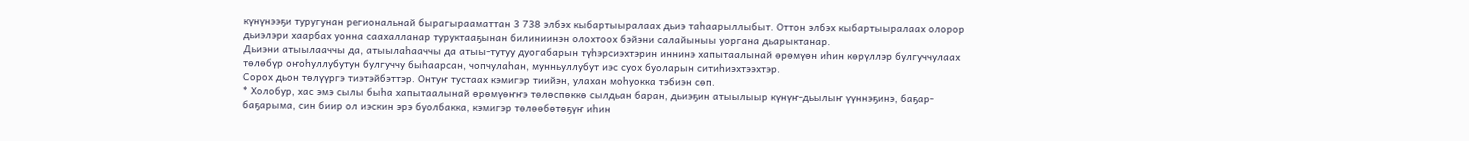күнүнээҕи туругунан региональнай бырагырааматтан 3 738 элбэх кыбартыыралаах дьиэ таһаарыллыбыт. Оттон элбэх кыбартыыралаах олорор дьиэлэри хаарбах уонна саахалланар туруктааҕынан билиниинэн олохтоох бэйэни салайыныы уоргана дьарыктанар.
Дьиэни атыылааччы да, атыылаһааччы да атыы-тутуу дуогабарын түһэрсиэхтэрин иннинэ хапытаалынай өрөмүөн иһин көрүллэр булгуччулаах төлөбүр оҥоһуллубутун булгуччу быһаарсан, чопчулаһан, мунньуллубут иэс суох буоларын ситиһиэхтээхтэр.
Сорох дьон төлүүргэ тиэтэйбэттэр. Онтуҥ тустаах кэмигэр тиийэн, улахан моһуокка тэбиэн сөп.
* Холобур, хас эмэ сылы быһа хапытаалынай өрөмүөҥҥэ төлөспөккө сылдьан баран, дьиэҕин атыылыыр күнүҥ-дьылыҥ үүннэҕинэ, баҕар-баҕарыма, син биир ол иэскин эрэ буолбакка, кэмигэр төлөөбөтөҕүҥ иһин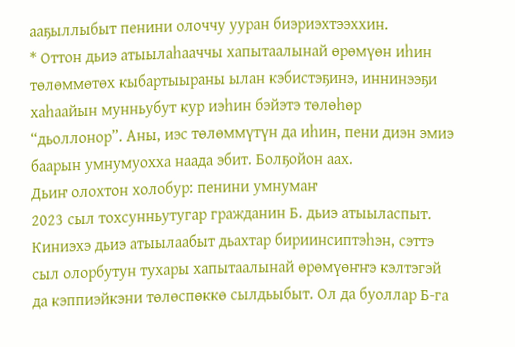ааҕыллыбыт пенини олоччу ууран биэриэхтээххин.
* Оттон дьиэ атыылаһааччы хапытаалынай өрөмүөн иһин төлөммөтөх кыбартыыраны ылан кэбистэҕинэ, иннинээҕи хаһаайын мунньубут кур иэһин бэйэтэ төлөһөр “дьоллонор”. Аны, иэс төлөммүтүн да иһин, пени диэн эмиэ баарын умнумуохха наада эбит. Болҕойон аах.
Дьиҥ олохтон холобур: пенини умнумаҥ
2023 сыл тохсунньутугар гражданин Б. дьиэ атыыласпыт. Киниэхэ дьиэ атыылаабыт дьахтар бириинсиптэһэн, сэттэ сыл олорбутун тухары хапытаалынай өрөмүөҥҥэ кэлтэгэй да кэппиэйкэни төлөспөккө сылдьыбыт. Ол да буоллар Б-га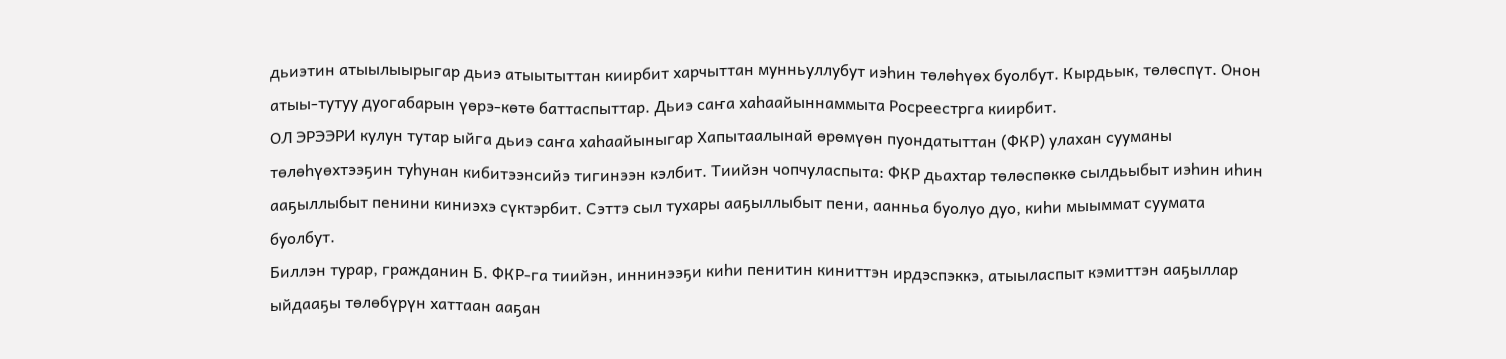дьиэтин атыылыырыгар дьиэ атыытыттан киирбит харчыттан мунньуллубут иэһин төлөһүөх буолбут. Кырдьык, төлөспүт. Онон атыы-тутуу дуогабарын үөрэ-көтө баттаспыттар. Дьиэ саҥа хаһаайыннаммыта Росреестрга киирбит.
ОЛ ЭРЭЭРИ кулун тутар ыйга дьиэ саҥа хаһаайыныгар Хапытаалынай өрөмүөн пуондатыттан (ФКР) улахан сууманы төлөһүөхтээҕин туһунан кибитээнсийэ тигинээн кэлбит. Тиийэн чопчуласпыта: ФКР дьахтар төлөспөккө сылдьыбыт иэһин иһин ааҕыллыбыт пенини киниэхэ сүктэрбит. Сэттэ сыл тухары ааҕыллыбыт пени, аанньа буолуо дуо, киһи мыыммат суумата буолбут.
Биллэн турар, гражданин Б. ФКР-га тиийэн, иннинээҕи киһи пенитин киниттэн ирдэспэккэ, атыыласпыт кэмиттэн ааҕыллар ыйдааҕы төлөбүрүн хаттаан ааҕан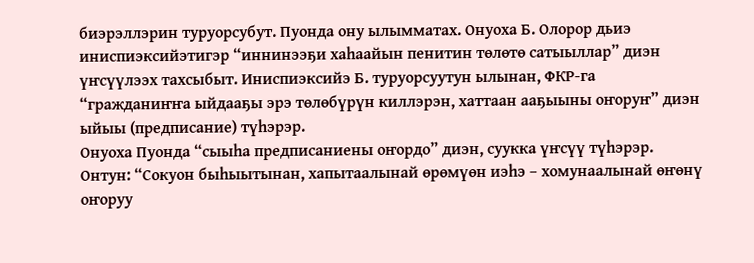биэрэллэрин туруорсубут. Пуонда ону ылымматах. Онуоха Б. Олорор дьиэ иниспиэксийэтигэр “иннинээҕи хаһаайын пенитин төлөтө сатыыллар” диэн үҥсүүлээх тахсыбыт. Иниспиэксийэ Б. туруорсуутун ылынан, ФКР-га “гражданиҥҥа ыйдааҕы эрэ төлөбүрүн киллэрэн, хаттаан ааҕыыны оҥоруҥ” диэн ыйыы (предписание) түһэрэр.
Онуоха Пуонда “сыыһа предписаниены оҥордо” диэн, суукка үҥсүү түһэрэр. Онтун: “Сокуон быһыытынан, хапытаалынай өрөмүөн иэһэ – хомунаалынай өҥөнү оҥоруу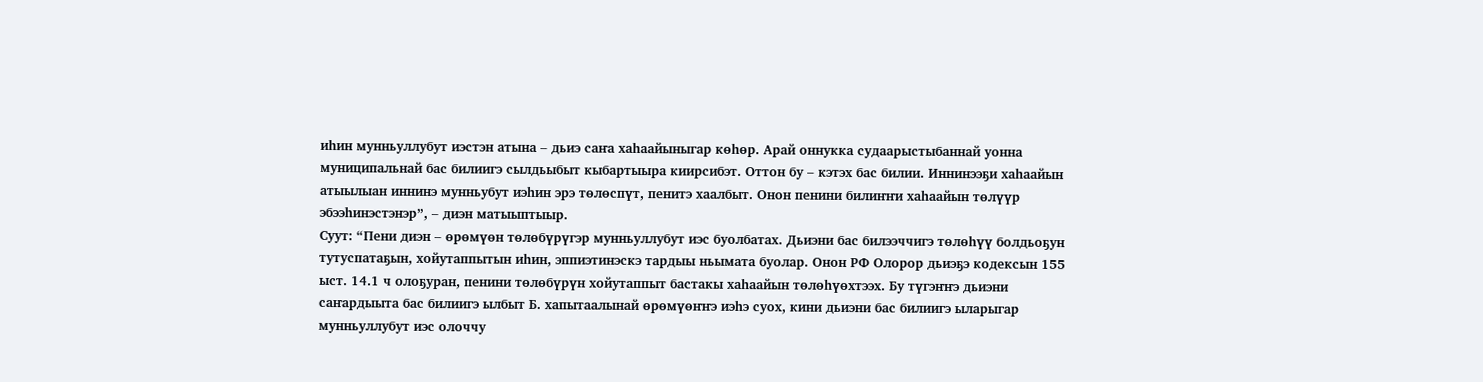иһин мунньуллубут иэстэн атына – дьиэ саҥа хаһаайыныгар көһөр. Арай оннукка судаарыстыбаннай уонна муниципальнай бас билиигэ сылдьыбыт кыбартыыра киирсибэт. Оттон бу – кэтэх бас билии. Иннинээҕи хаһаайын атыылыан иннинэ мунньубут иэһин эрэ төлөспүт, пенитэ хаалбыт. Онон пенини билиҥҥи хаһаайын төлүүр эбээһинэстэнэр”, – диэн матыыптыыр.
Суут: “Пени диэн – өрөмүөн төлөбүрүгэр мунньуллубут иэс буолбатах. Дьиэни бас билээччигэ төлөһүү болдьоҕун тутуспатаҕын, хойутаппытын иһин, эппиэтинэскэ тардыы ньымата буолар. Онон РФ Олорор дьиэҕэ кодексын 155 ыст. 14.1 ч олоҕуран, пенини төлөбүрүн хойутаппыт бастакы хаһаайын төлөһүөхтээх. Бу түгэҥҥэ дьиэни саҥардыыта бас билиигэ ылбыт Б. хапытаалынай өрөмүөҥҥэ иэһэ суох, кини дьиэни бас билиигэ ыларыгар мунньуллубут иэс олоччу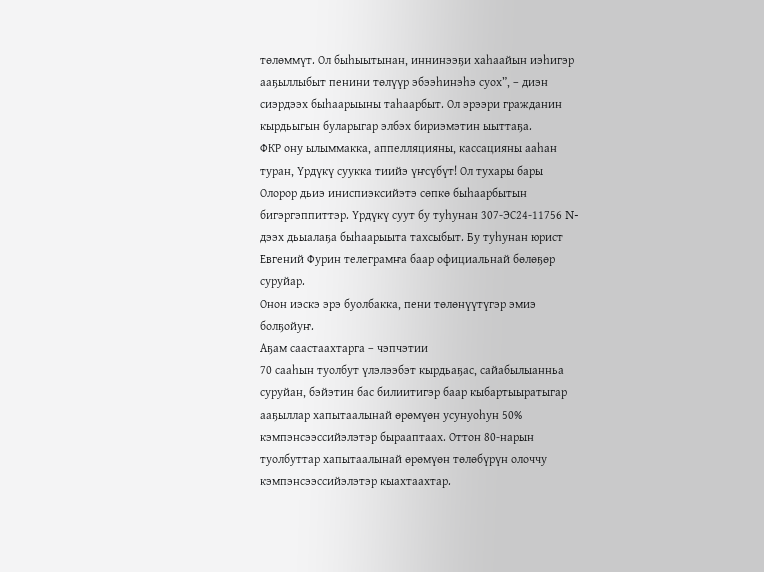төлөммүт. Ол быһыытынан, иннинээҕи хаһаайын иэһигэр ааҕыллыбыт пенини төлүүр эбээһинэһэ суох”, – диэн сиэрдээх быһаарыыны таһаарбыт. Ол эрээри гражданин кырдьыгын буларыгар элбэх бириэмэтин ыыттаҕа.
ФКР ону ылыммакка, аппелляцияны, кассацияны ааһан туран, Үрдүкү суукка тиийэ үҥсүбүт! Ол тухары бары Олорор дьиэ иниспиэксийэтэ сөпкө быһаарбытын бигэргэппиттэр. Үрдүкү суут бу туһунан 307-ЭС24-11756 N-дээх дьыалаҕа быһаарыыта тахсыбыт. Бу туһунан юрист Евгений Фурин телеграмҥа баар официальнай бөлөҕөр суруйар.
Онон иэскэ эрэ буолбакка, пени төлөнүүтүгэр эмиэ болҕойуҥ.
Аҕам саастаахтарга – чэпчэтии
70 сааһын туолбут үлэлээбэт кырдьаҕас, сайабылыанньа суруйан, бэйэтин бас билиитигэр баар кыбартыыратыгар ааҕыллар хапытаалынай өрөмүөн усунуоһун 50% кэмпэнсээссийэлэтэр бырааптаах. Оттон 80-нарын туолбуттар хапытаалынай өрөмүөн төлөбүрүн олоччу кэмпэнсээссийэлэтэр кыахтаахтар.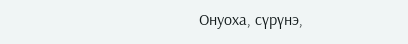Онуоха, сүрүнэ,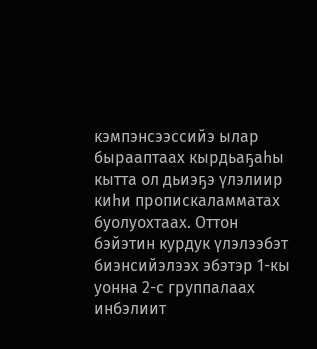кэмпэнсээссийэ ылар бырааптаах кырдьаҕаһы кытта ол дьиэҕэ үлэлиир киһи пропискаламматах буолуохтаах. Оттон бэйэтин курдук үлэлээбэт биэнсийэлээх эбэтэр 1-кы уонна 2-с группалаах инбэлиит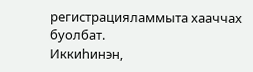регистрацияламмыта хааччах буолбат.
Иккиһинэн,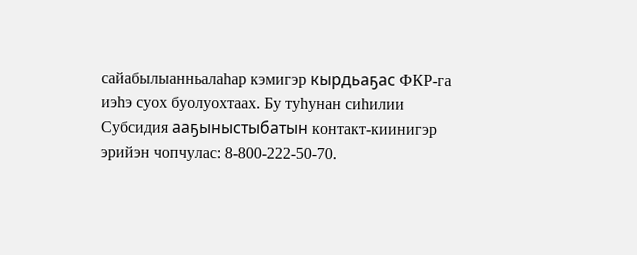сайабылыанньалаһар кэмигэр кырдьаҕас ФКР-га иэһэ суох буолуохтаах. Бу туһунан сиһилии Субсидия ааҕыныстыбатын контакт-киинигэр эрийэн чопчулас: 8-800-222-50-70.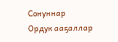Сонуннар
Ордук ааҕаллар